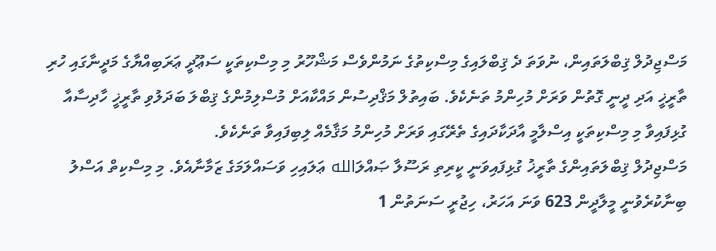މަސްޖިދުލް ޤިބްލަތައިން، ނުވަތަ ދެ ޤިބްލައިގެ މިސްކިތުގެ ނަމުންވެސް މަޝްހޫރު މި މިސްކިތަކީ ސަޢޫދީ ޢަރަބިއްޔާގެ މަދީނާގައި ހުރި ތާރީޚީ އަދި ދީނީ ގޮތުން ވަރަށް މުހިންމު ތަނެކެވެ. ބައިތުލް މަޤްދިސުން މައްކާއަށް މުސްލިމުންގެ ޤިބްލަ ބަދަލުވި ތާރީޚީ ހާދިސާއާ ގުޅިފައިވާ މި މިސްކިތަކީ އިސްލާމީ އާދަކާދައިގެ ތެރޭގައި ވަރަށް މުހިންމު މަޤާމެއް ލިބިފައިވާ ތަނެކެވެ.
މަސްޖިދުލް ޤިބްލަތައިންގެ ތާރީޚު ގުޅިފައިވަނީ ކީރިތި ރަސޫލާ ޞައްލަالله ޢަލައިހި ވަސައްލަމަގެ ޒަމާނާއެވެ. މި މިސްކިތް އަސްލު ބިނާކުރެވުނީ މީލާދީން 623 ވަނަ އަހަރު، ހިޖުރީ ސަނަތުން 1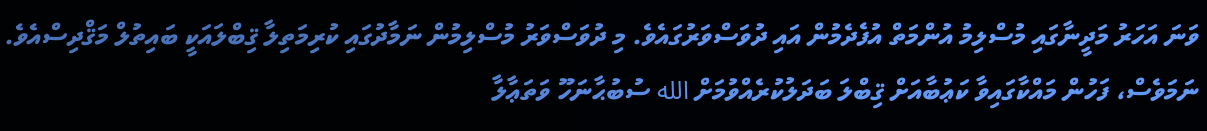ވަނަ އަހަރު މަދީނާގައި މުސްލިމު އުންމަތް އުފެދެމުން އައި ދުވަސްވަރުގައެވެ. މި ދުވަސްވަރު މުސްލިމުން ނަމާދުގައި ކުރިމަތިލާ ޤިބްލައަކީ ބައިތުލް މަޤްދިސްއެވެ. ނަމަވެސް، ފަހުން މައްކާގައިވާ ކަޢުބާއަށް ޤިބްލަ ބަދަލުކުރެއްވުމަށް الله ސުބުޙާނަހޫ ވަތަޢާލާ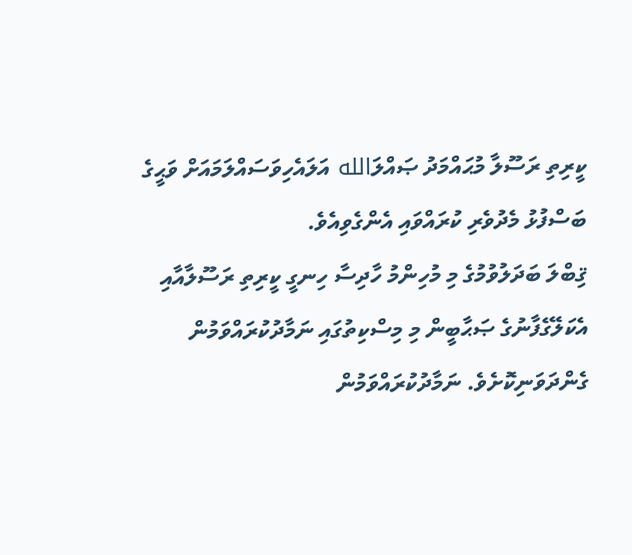ކީރިތި ރަސޫލާ މުޙައްމަދު ޞައްލަالله އަލައެހިވަސައްލަމައަށް ވަޙީގެ ބަސްފުޅު މެދުވެރި ކުރައްވައި އެންގެވިއެވެ.
ޤިބްލަ ބަދަލުވުމުގެ މި މުހިންމު ހާދިސާ ހިނގީ ކީރިތި ރަސޫލާއާއި އެކަލޭގެފާނުގެ ޞަޙާބީން މި މިސްކިތުގައި ނަމާދުކުރައްވަމުން ގެންދަވަނިކޮށެވެ. ނަމާދުކުރައްވަމުން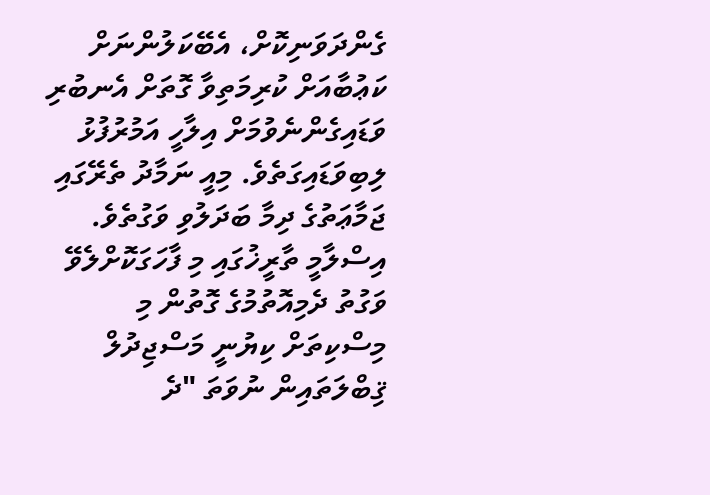ގެންދަވަނިކޮށް، އެބޭކަލުންނަށް ކަޢުބާއަށް ކުރިމަތިވާ ގޮތަށް އެނބުރި ވަޑައިގެންނެވުމަށް އިލާހީ އަމުރުފުޅު ލިބިވަޑައިގަތެވެ. މިއީ ނަމާދު ތެރޭގައި ޖަމާޢަތުގެ ދިމާ ބަދަލުވި ވަގުތެވެ. އިސްލާމީ ތާރީޚުގައި މި ފާހަގަކޮށްލެވޭ ވަގުތު ދެމިއޮތުމުގެ ގޮތުން މި މިސްކިތަށް ކިޔުނީ މަސްޖިދުލް ޤިބްލަތައިން ނުވަތަ "ދެ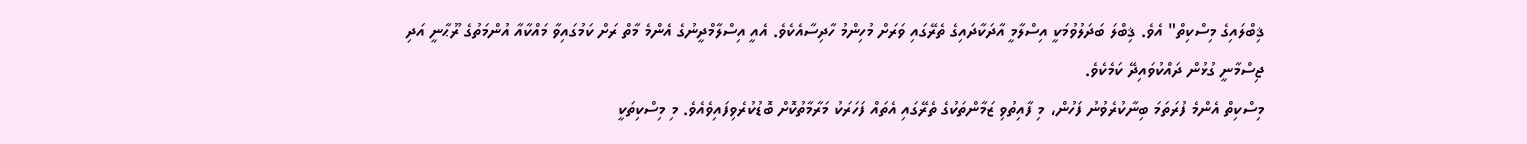ޤިބްލައިގެ މިސްކިތް" އެވެ. ޤިބްލަ ބަދަލުވުމަކީ އިސްލާމީ އާދަކާދައިގެ ތެރޭގައި ވަރަށް މުހިންމު ހާދިސާއެކެވެ. އެއީ އިސްލާމްދީނުގެ އެންމެ މާތް ރަށް ކަމުގައިވާ މައްކާއާ އުންމަތުގެ ރޫޙާނީ އަދި ޖިސްމާނީ ގުޅުން ދައްކުވައިދޭ ކަމެކެވެ.
މިސްކިތް އެންމެ ފުރަތަމަ ބިނާކުރެވުނު ފަހުން، މި ފާއިތުވި ޒަމާންތަކުގެ ތެރޭގައި އެތައް ފަހަރަކު މަރާމާތުކޮށް ބޮޑުކުރެވިފައިވެއެވެ. މި މިސްކިތަކީ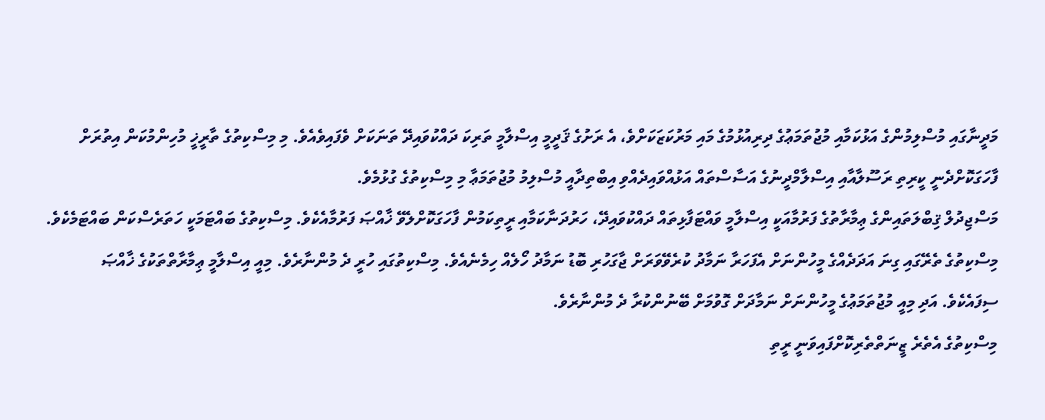މަދީނާގައި މުސްލިމުންގެ އަޅުކަމާއި މުޖުތަމަޢުގެ ދިރިއުޅުމުގެ މައި މަރުކަޒަކަށްވެ، އެ ރަށުގެ ޤަދީމީ އިސްލާމީ ތަރިކަ ދައްކުވައިދޭ ތަނަކަށް ވެފައިވެއެވެ. މި މިސްކިތުގެ ތާރީޚީ މުހިންމުކަން އިތުރަށް ފާހަގަކޮށްދެނީ ކީރިތި ރަސޫލާއާއި އިސްލާމްދީނުގެ އަސާސްތައް އަޅުއްވައިދެއްވި އިބްތިދާއީ މުސްލިމު މުޖުތަމަޢާ މި މިސްކިތުގެ ގުޅުމެވެ.
މަސްޖިދުލް ޤިބްލަތައިންގެ ޢިމާރާތުގެ ފަރުމާއަކީ އިސްލާމީ ވައްޓަފާޅިތައް ދައްކުވައިދޭ، ހަރުދަނާކަމާއި ރީތިކަމުން ފާހަގަކޮށްލެވޭ ޚާއްޞަ ފަރުމާއެކެވެ. މިސްކިތުގެ ބައްޓަމަކީ ހަތަރެސްކަން ބައްޓަމެކެވެ. މިސްކިތުގެ ތެރޭގައި ގިނަ އަދަދެއްގެ މީހުންނަށް އެފަހަރާ ނަމާދު ކުރެވޭވަރަށް ޖާގަހުރި ބޮޑު ނަމާދު ހޯލެއް ހިމެނެއެވެ. މިސްކިތުގައި ހުރީ ދެ މުންނާރެވެ. މިއީ އިސްލާމީ ޢިމާރާތްތަކުގެ ޚާއްޞަ ސިފައެކެވެ. އަދި މިއީ މުޖުތަމަޢުގެ މީހުންނަށް ނަމާދަށް ގޮވުމަށް ބޭނުންކުރާ ދެ މުންނާރެވެ.
މިސްކިތުގެ އެތެރެ ޒީނަތްތެރިކޮށްފައިވަނީ ރީތި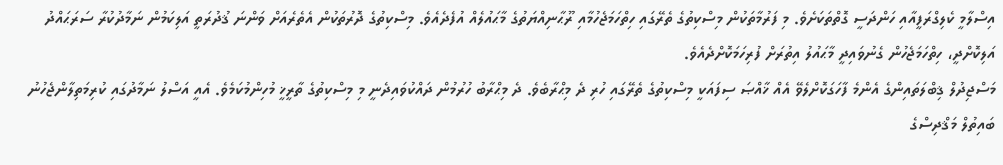އިސްލާމީ ކެލިގްރަފީއާއި ހަންދަސީ ގޮތްތަކަށެވެ. މި ފަރުމާތަކުން މިސްކިތުގެ ތެރޭގައި ހިތްހަމަޖެހުމާއި ރޫޙާނިއްޔަތުގެ މާޙައުލެއް އުފެދެއެވެ. މިސްކިތުގެ ދޮރުތަކުން އެތެރެއަށް ވަންނަ ޤުދުރަތީ އަލިކަމުން ނަމާދުކުރާ ސަރަޙައްދު އަލިކޮށްދީ، ހިތްހަމަޖެހުން ގެނުވައިދީ މާޙައުލު އިތުރަށް ފުރިހަމަކޮށްދެއެވެ.
މަސްޖިދުލް ޤިބްލަތައިންގެ އެންމެ ފާހަގަކޮށްލެވޭ އެއް ޚާއްޞަ ސިފައަކީ މިސްކިތުގެ ތެރޭގައި ހުރި ދެ މިޙްރާބެވެ. ދެ މިޙްރާބު ހުރުމުން ދައްކުވައިދެނީ މި މިސްކިތުގެ ތާރީޚީ މުހިންމުކަމެވެ. އެއީ އަސްލު ނަމާދުގައި ކުރިމަތިލާންޖެހުނު ބައިތުލް މަޤްދިސްގެ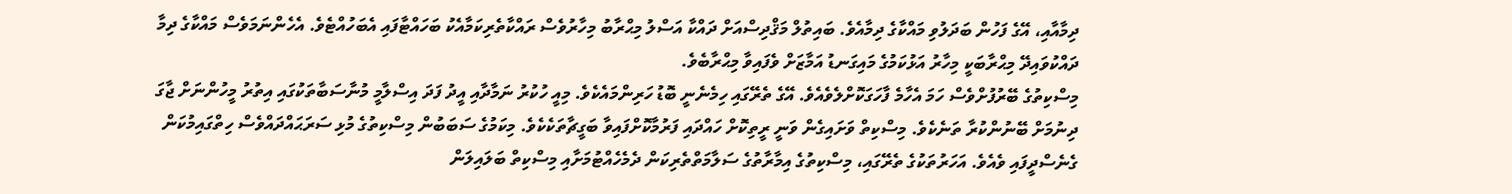ދިމާއާއި، އޭގެ ފަހުން ބަދަލުވި މައްކާގެ ދިމާއެވެ. ބައިތުލް މަޤްދިސްއަށް ދައްކާ އަސްލު މިޙްރާބު މިހާރުވެސް ރައްކާތެރިކަމާއެކު ބަހައްޓާފައި އެބަހުއްޓެވެ. އެހެންނަމަވެސް މައްކާގެ ދިމާ ދައްކުވައިދޭ މިޙްރާބަކީ މިހާރު އަޅުކަމުގެ މައިގަނޑު އަމާޒަށް ވެފައިވާ މިޙްރާބެވެ.
މިސްކިތުގެ ބޭރުފުށްވެސް ހަމަ އެހާމެ ފާހަގަކޮށްލެވެއެވެ. އޭގެ ތެރޭގައި ހިމެނެނީ ބޮޑު ހަރިންމައެކެވެ. މިއީ ހުކުރު ނަމާދާއި އީދު ފަދަ އިސްލާމީ މުނާސަބާތަކުގައި އިތުރު މީހުންނަށް ޖާގަ ދިނުމަށް ބޭނުންކުރާ ތަނެކެވެ. މިސްކިތް ވަށައިގެން ވަނީ ރީތިކޮށް ހައްދައި ފަރުމާކޮށްފައިވާ ބަގީޗާތަކެކެވެ. މިކަމުގެ ސަބަބުން މިސްކިތުގެ މުޅި ސަރަޙައްދައްވެސް ހިތްގައިމުކަން ގެނެސްދީފައި ވެއެވެ. އަހަރުތަކުގެ ތެރޭގައި، މިސްކިތުގެ އިމާރާތުގެ ސަލާމަތްތެރިކަން ދެމެހެއްޓުމަށާއި މިސްކިތް ބަލައިލަން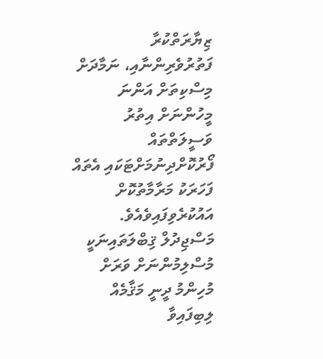ޒިޔާރަތްކުރާ ފަތުރުވެރިންނާއި، ނަމާދަށް މިސްކިތަށް އަންނަ މީހުންނަށް އިތުރު ވަސީލަތްތައް ފޯރުކޮށްދިނުމަށްޓަކައި އެތައް ފަހަރަކު މަރާމާތުކޮށް އައުކުރެވިފައިވެއެވެ.
މަސްޖިދުލް ޤިބްލަތައިނަކީ މުސްލިމުންނަށް ވަރަށް މުހިންމު ދީނީ މަޤާމެއް ލިބިފައިވާ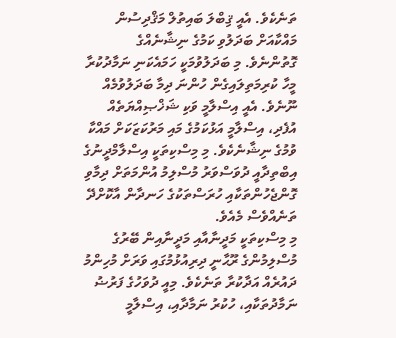ތަނެކެވެ. އެއީ ޤިބްލަ ބައިތުލް މަޤްދިސުން މައްކާއަށް ބަދަލުވި ކަމުގެ ނިޝާނެއްގެ ގޮތުންނެވެ. މި ބަދަލުވުމަކީ ހަމައެކަނި ނަމާދުކުރާ މީހާ ކުރިމަތިލައިގެން ހުންނަ ދިމާ ބަދަލުވުމެއް ނޫނެވެ. އެއީ އިސްލާމީ ވަކި ޝަޚްޞިއްޔަތެއް އުފެދި، އިސްލާމީ އަޅުކަމުގެ މައި މަރުކަޒަކަށް މައްކާ ވުމުގެ ނިޝާނެކެވެ. މި މިސްކިތަކީ އިސްލާމްދީނުގެ އިބްތިދާއީ ދުވަސްވަރު މުސްލިމު އުންމަތަށް ދިމާވި ގޮންޖެހުންތަކާއި ހުރަސްތަކުގެ ހަނދާން އާކޮށްދޭ ތަނެއްވެސް މެއެވެ.
މި މިސްކިތަކީ މަދީނާއާއި މަދީނާއިން ބޭރުގެ މުސްލިމުންގެ ރޫޙާނީ ދިރިއުޅުމުގައި ވަރަށް މުހިންމު ދައުރެއް އަދާކުރާ ތަނެކެވެ. މިއީ ދުވަހުގެ ފަރުޟު ނަމާދުތަކާއި، ހުކުރު ނަމާދާއި، އިސްލާމީ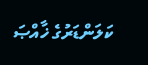ކަލަންޑަރުގެ ޚާއްޞަ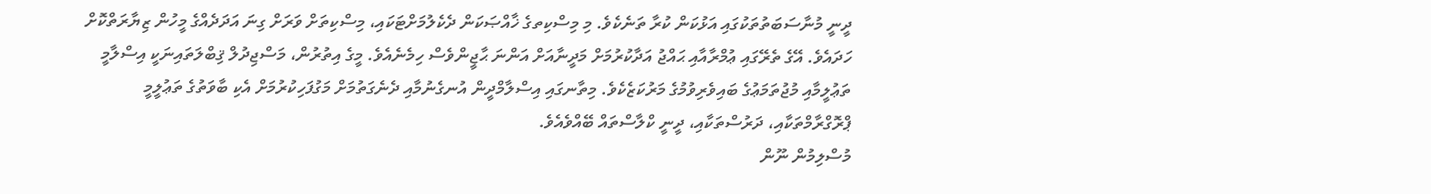ދީނީ މުނާސަބަތުތަކުގައި އަޅުކަން ކުރާ ތަނެކެވެ. މި މިސްކިތގެ ޚާއްޞަކަން ދެކެލުމަށްޓަކައި، މިސްކިތަށް ވަރަށް ގިނަ އަދަދެއްގެ މީހުން ޒިޔާރަތްކޮށް ހަދައެވެ. އޭގެ ތެރޭގައި ޢުމްރާއާއި ޙައްޖު އަދާކުރުމަށް މަދީނާއަށް އަންނަ ޙާޖީންވެސް ހިމެނެއެވެ. މީގެ އިތުރުން، މަސްޖިދުލް ޤިބްލަތައިނަކީ އިސްލާމީ ތަޢުލީމާއި މުޖުތަމަޢުގެ ބައިވެރިވުމުގެ މަރުކަޒެކެވެ. މިތާނގައި އިސްލާމްދީން އުނގެނުމާއި ދެނެގަތުމަށް މަގުފަހިކުރުމަށް އެކި ބާވަތުގެ ތަޢުލީމީ ޕްރޮގްރާމްތަކާއި، ދަރުސްތަކާއި، ދީނީ ކްލާސްތައް ބޭއްވެއެވެ.
މުސްލިމުން ނޫން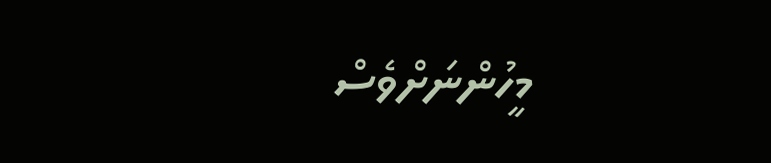މީހުންނަށްވެސް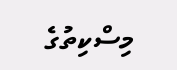މިސްކިތުގެ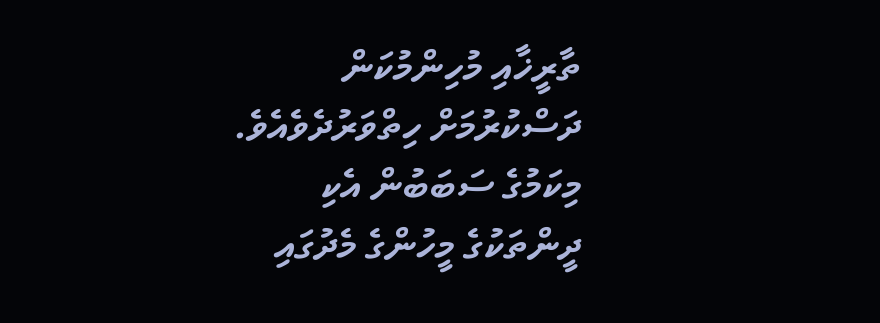ތާރީޚާއި މުހިންމުކަން ދަސްކުރުމަށް ހިތްވަރުދެވެއެވެ. މިކަމުގެ ސަބަބުން އެކި ދީންތަކުގެ މީހުންގެ މެދުގައި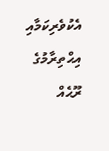އެކުވެރިކަމާއި އިޙްތިރާމުގެ ރޫޙެއް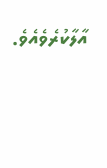އާލާކުރެވެއެވެ.